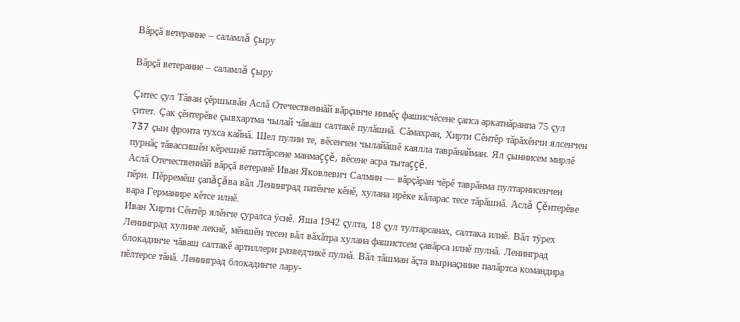Вăрçă ветеранне – саламлă çыру

Вăрçă ветеранне – саламлă çыру

Çитес çул Тăван çĕршывăн Аслă Отечественнăй вăрçинче нимĕç фашисчĕсене çапса аркатнăранпа 75 çул çитет. Çак çĕнтерĕве çывхартма чылай чăваш салтакĕ пулăшнă. Сăмахран, Хирти Сĕнтĕр тăрăхĕнчи ялсенчен 737 çын фронта тухса кайнă. Шел пулин те, вĕсенчен чылайăшĕ каялла таврăнайман. Ял çыннисем мирлĕ пурнăç тăвассишĕн кĕрешнĕ паттăрсене манмаççĕ, вĕсене асра тытаççĕ.
Аслă Отечественнăй вăрçă ветеранĕ Иван Яковлевич Салмин — вăрçăран чĕрĕ таврăнма пултарнисенчен пĕри. Пĕрремĕш çапăçăва вăл Ленинград патĕнче кĕнĕ, хулана ирĕке кăларас тесе тăрăшнă. Аслă Çĕнтерĕве вара Германире кĕтсе илнĕ.
Иван Хирти Сĕнтĕр ялĕнче çуралса ÿснĕ. Яша 1942 çулта, 18 çул тултарсанах, салтака илнĕ. Вăл тÿрех Ленинград хулине лекнĕ, мĕншĕн тесен вăл вăхăтра хулана фашистсем çавăрса илнĕ пулнă. Ленинград блокадинче чăваш салтакĕ артиллери разведчикĕ пулнă. Вăл тăшман ăçта вырнаçнине палăртса командира пĕлтерсе тăнă. Ленинград блокадинче лару-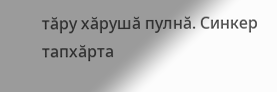тăру хăрушă пулнă. Синкер тапхăрта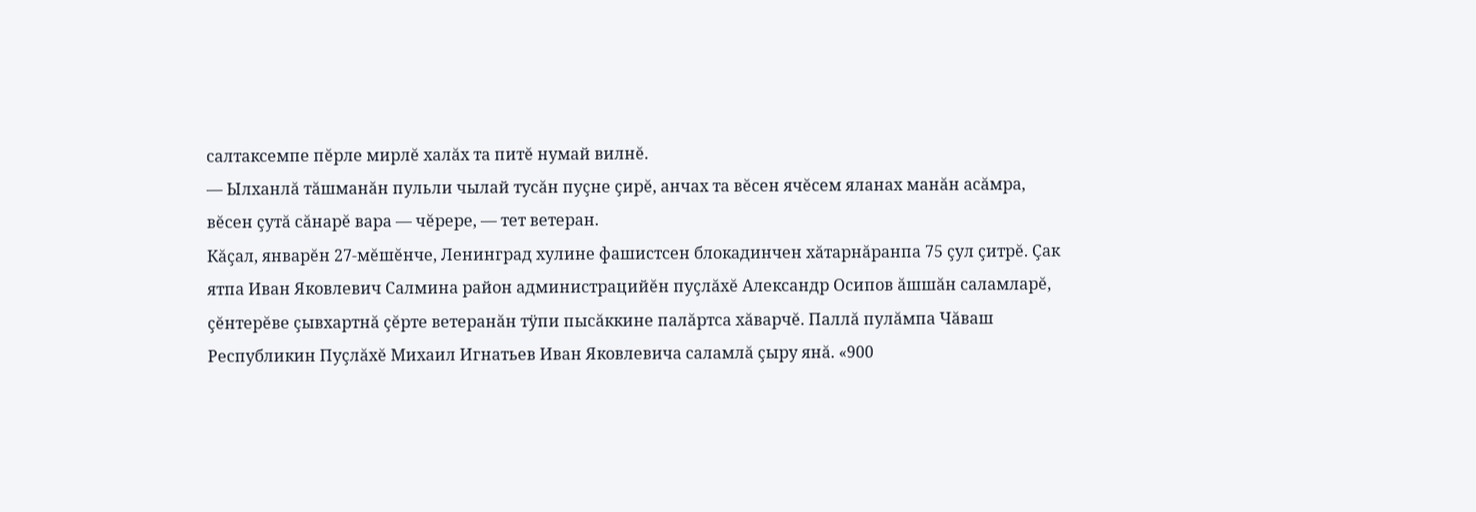салтаксемпе пĕрле мирлĕ халăх та питĕ нумай вилнĕ.
— Ылханлă тăшманăн пульли чылай тусăн пуçне çирĕ, анчах та вĕсен ячĕсем яланах манăн асăмра, вĕсен çутă сăнарĕ вара — чĕрере, — тет ветеран.
Кăçал, январĕн 27-мĕшĕнче, Ленинград хулине фашистсен блокадинчен хăтарнăранпа 75 çул çитрĕ. Çак ятпа Иван Яковлевич Салмина район администрацийĕн пуçлăхĕ Александр Осипов ăшшăн саламларĕ, çĕнтерĕве çывхартнă çĕрте ветеранăн тÿпи пысăккине палăртса хăварчĕ. Паллă пулăмпа Чăваш Республикин Пуçлăхĕ Михаил Игнатьев Иван Яковлевича саламлă çыру янă. «900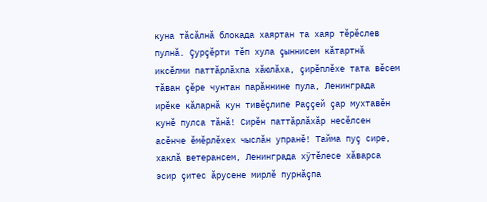куна тăсăлнă блокада хаяртан та хаяр тĕрĕслев пулнă. Çурçĕрти тĕп хула çыннисем кăтартнă иксĕлми паттăрлăхпа хăюлăха, çирĕплĕхе тата вĕсем тăван çĕре чунтан парăннине пула, Ленинграда ирĕке кăларнă кун тивĕçлипе Раççей çар мухтавĕн кунĕ пулса тăнă! Сирĕн паттăрлăхăр несĕлсен асĕнче ĕмĕрлĕхех чыслăн упранĕ! Тайма пуç сире, хаклă ветерансем, Ленинграда хÿтĕлесе хăварса эсир çитес ăрусене мирлĕ пурнăçпа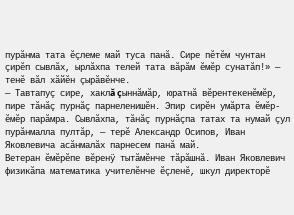пурăнма тата ĕçлеме май туса панă. Сире пĕтĕм чунтан çирĕп сывлăх, ырлăхпа телей тата вăрăм ĕмĕр сунатăп!» — тенĕ вăл хăйĕн çырăвĕнче.
— Тавтапуç сире, хаклă çыннăмăр, юратнă вĕрентекенĕмĕр, пире тăнăç пурнăç парнеленишĕн. Эпир сирĕн умăрта ĕмĕр-ĕмĕр парăмра. Сывлăхпа, тăнăç пурнăçпа татах та нумай çул пурăнмалла пултăр, — терĕ Александр Осипов, Иван Яковлевича асăнмалăх парнесем панă май.
Ветеран ĕмĕрĕпе вĕренÿ тытăмĕнче тăрăшнă. Иван Яковлевич физикăпа математика учителĕнче ĕçленĕ, шкул директорĕ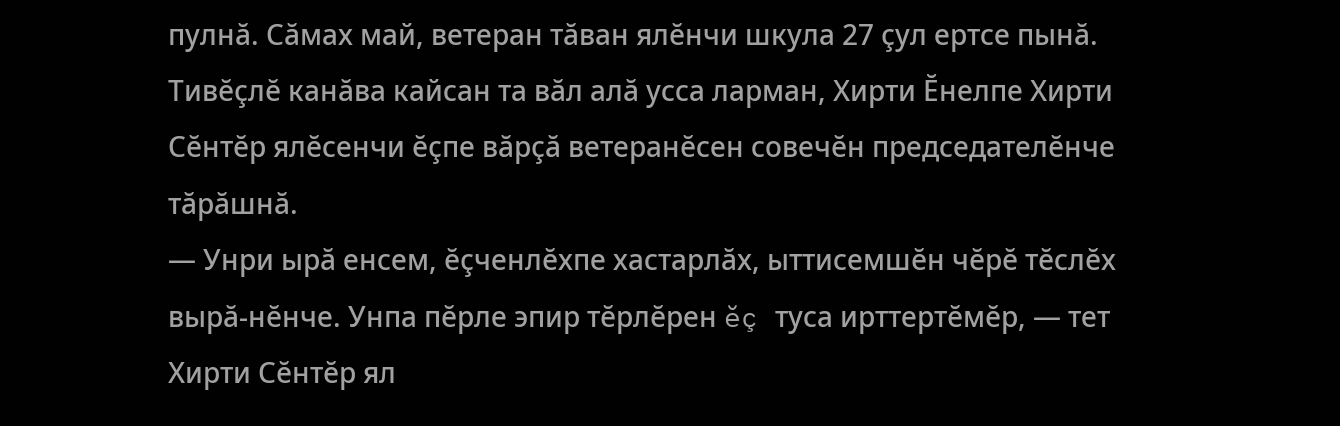пулнă. Сăмах май, ветеран тăван ялĕнчи шкула 27 çул ертсе пынă. Тивĕçлĕ канăва кайсан та вăл алă усса ларман, Хирти Ĕнелпе Хирти Сĕнтĕр ялĕсенчи ĕçпе вăрçă ветеранĕсен совечĕн председателĕнче тăрăшнă.
— Унри ырă енсем, ĕçченлĕхпе хастарлăх, ыттисемшĕн чĕрĕ тĕслĕх вырă-нĕнче. Унпа пĕрле эпир тĕрлĕрен ĕç туса ирттертĕмĕр, — тет Хирти Сĕнтĕр ял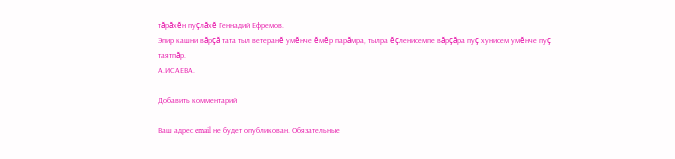тăрăхĕн пуçлăхĕ Геннадий Ефремов.
Эпир кашни вăрçă тата тыл ветеранĕ умĕнче ĕмĕр парăмра, тылра ĕçленисемпе вăрçăра пуç хунисем умĕнче пуç таятпăр.
А.ИСАЕВА.

Добавить комментарий

Ваш адрес email не будет опубликован. Обязательные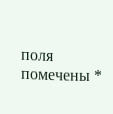поля помечены *